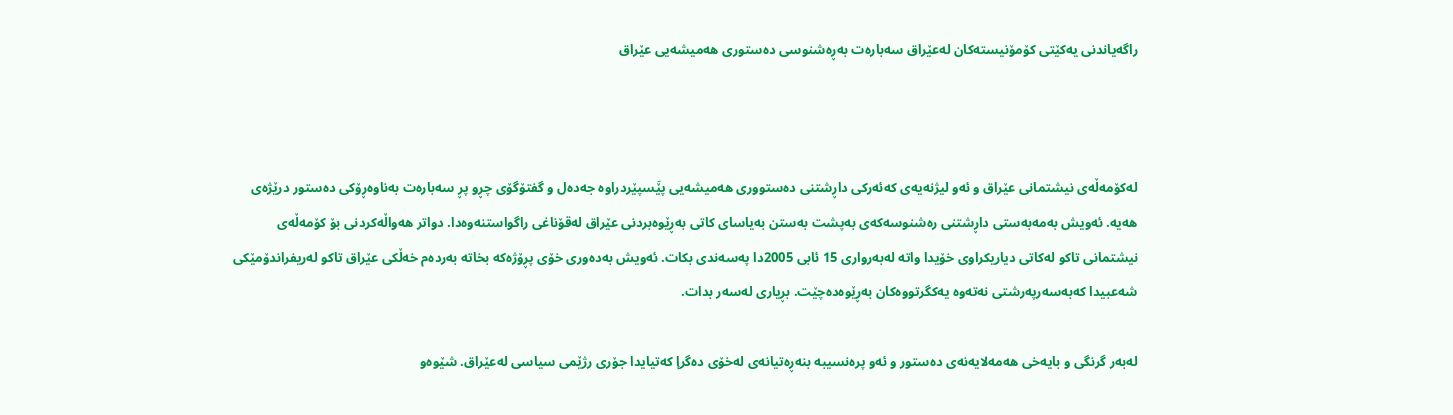راگه‌یاندنی یه‌كێتی كۆمۆنیسته‌كان له‌عێراق سه‌باره‌ت به‌ڕه‌شنوسی ده‌ستوری هه‌میشه‌یی عێراق



له‌كۆمه‌ڵه‌ی نیشتمانی عێراق و ئه‌و لیژنه‌یه‌ی كه‌ئه‌ركی داڕشتنی ده‌ستووری هه‌میشه‌یی پێَسپێردراوه‌ جه‌ده‌ل و گفتۆگۆی چڕو پڕ سه‌باره‌ت به‌ناوه‌ڕۆكی ده‌ستور درێژه‌ی هه‌یه‌. ئه‌ویش به‌مه‌به‌ستی داڕشتنی ره‌شنوسه‌كه‌ی به‌پشت به‌ستن به‌یاسای كاتی به‌ڕێوه‌بردنی عێراق له‌قۆناغی راگواستنه‌وه‌دا. دواتر هه‌واڵه‌كردنی بۆ كۆمه‌ڵه‌ی نیشتمانی تاكو له‌كاتی دیاریكراوی خۆیدا واته‌ له‌به‌رواری 15 ئابی 2005دا په‌سه‌ندی بكات. ئه‌ویش به‌ده‌وری خۆی پڕۆژه‌كه‌ بخاته‌ به‌رده‌م خه‌ڵكی عێراق تاكو له‌ریفراندۆمێكی شه‌عبیدا كه‌به‌سه‌رپه‌رشتی نه‌ته‌وه‌ یه‌كگرتووه‌كان به‌ڕێوه‌ده‌چێت. بڕیاری له‌سه‌ر بدات.

له‌به‌ر گرنگی و بایه‌خی هه‌مه‌لایه‌نه‌ی ده‌ستور و ئه‌و پره‌نسیبه‌ بنه‌ڕه‌تیانه‌ی له‌خۆی ده‌گرإ كه‌تیایدا جۆری رژێمی سیاسی له‌عێراق. شێوه‌و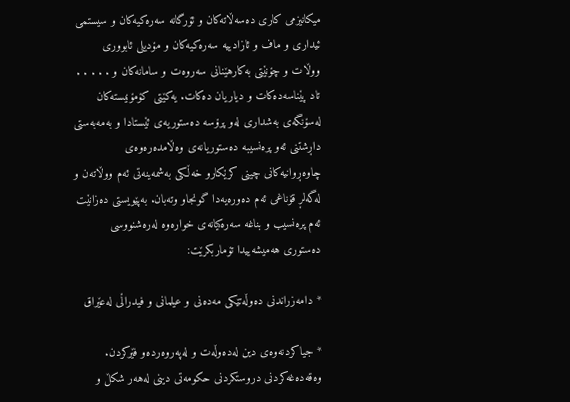میكانیزمی كاری ده‌سه‌ڵاته‌كان و ئۆرگانه‌ سه‌ره‌كیه‌كان و سیستمی ئیداری و ماف و ئازادییه‌ سه‌ره‌كیه‌كان و مۆدیلی ئابووری ووڵات و چۆنێتی به‌كارهێنانی سه‌روه‌ت و سامانه‌كان و . . . . . تاد پێناسه‌ده‌كات و دیاریان ده‌كات. یه‌كێتی كۆمۆنیسته‌كان له‌سۆنگه‌ی به‌شداری له‌و پرۆسه‌ ده‌ستوریه‌ی ئێستادا و به‌مه‌به‌ستی داڕشتنی ئه‌و پره‌نسیبه‌ ده‌ستوریانه‌ی وه‌ڵامده‌ره‌وه‌ی چاوه‌ڕوانیه‌كانی چینی كرێكارو خه‌ڵكی به‌شمه‌ینه‌تی ئه‌م ووڵاته‌ن و له‌گه‌لڕ قۆناغی ئه‌م ده‌وره‌یه‌دا گونجاو وته‌بان. به‌پێویستی ده‌زانێت ئه‌م پره‌نسیب و بناغه‌ سه‌ره‌كیانه‌ی خواره‌وه‌ له‌ره‌شنووسی ده‌ستوری هه‌میشه‌ییدا تۆماربكرێت:

* دامه‌زراندنی ده‌وڵه‌تێكی مه‌ده‌نی و عیلمانی و فیدراڵی له‌عێراق

* جیاكردنه‌وه‌ی دین له‌ده‌وڵه‌ت و له‌په‌روه‌رده‌و فێركردن. وه‌قه‌ده‌غه‌كردنی دروستكردنی حكومه‌تی دینی له‌هه‌ر شكڵ و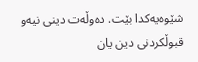شێوه‌یه‌كدا بێت. ده‌وڵه‌ت دینی نیه‌و قبوڵكردنی دین یان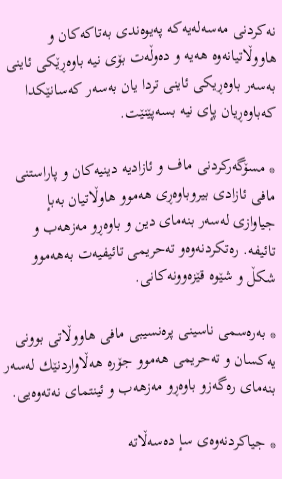نه‌كردنی مه‌سه‌له‌یه‌كه‌ په‌یوه‌ندی به‌تاكه‌كان و هاووڵاتیانه‌وه‌ هه‌یه‌ و ده‌وڵه‌ت بۆی نیه‌ باوه‌ڕێكی ئاینی به‌سه‌ر باوه‌ڕیكی ئاینی تردا یان به‌سه‌ر كه‌سانێكدا كه‌باوه‌ڕیان پإی نیه‌ بسه‌پێنێت.

* مسۆگه‌ركردنی ماف و ئازادیه‌ دینیه‌كان و پاراستنی مافی ئازادی بیروباوه‌ڕی هه‌موو هاوڵاتیان به‌بإ جیاوازی له‌سه‌ر بنه‌مای دین و باوه‌ڕو مه‌زهه‌ب و تائیفه‌. ره‌تكردنه‌وه‌و ته‌حریمی تائیفیه‌ت به‌هه‌موو شكڵ و شێوه‌ قێزه‌وونه‌كانی.

* به‌ره‌سمی ناسینی پره‌نسیبی مافی هاووڵاتی بوونی یه‌كسان و ته‌حریمی هه‌موو جۆره‌ هه‌ڵاواردنێك له‌سه‌ر بنه‌مای ره‌گه‌زو باوه‌ڕو مه‌زهه‌ب و ئینتمای نه‌ته‌وه‌یی.

* جیاكردنه‌وه‌ی سإ ده‌سه‌ڵاته‌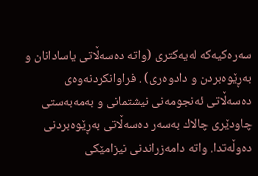سه‌ره‌كیه‌كه‌ له‌یه‌كتری (واته‌ ده‌سه‌ڵاتی یاسادانان و به‌ڕێوه‌بردن و دادوه‌ری) . فراوانكردنه‌وه‌ی ده‌سه‌ڵاتی ئه‌نجومه‌نی نیشتمانی و به‌مه‌به‌ستی چاودێری چالاك به‌سه‌ر ده‌سه‌ڵاتی به‌ڕێوه‌بردنی ده‌وڵه‌تدا. واته‌ دامه‌زراندنی نیزامێكی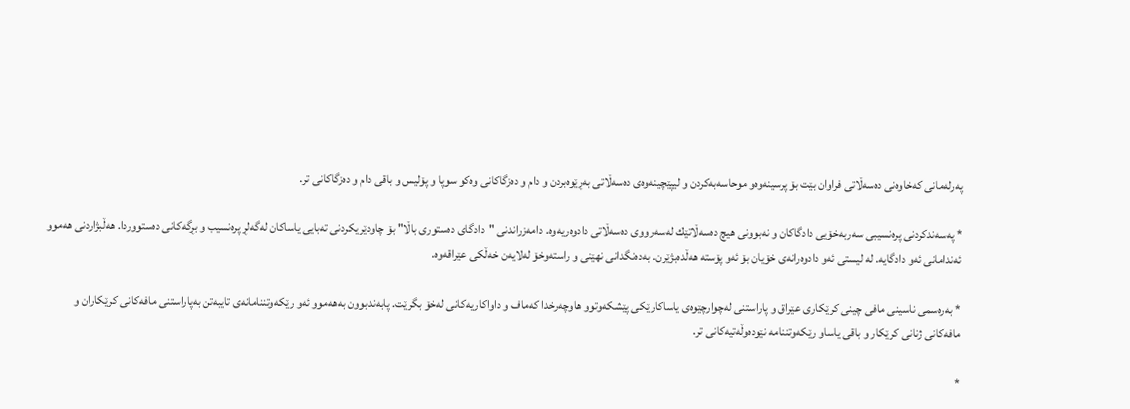په‌رله‌مانی كه‌خاوه‌نی ده‌سه‌ڵاتی فراوان بێت بۆ پرسینه‌وه‌و موحاسه‌به‌كردن و لیپێچینه‌وه‌ی ده‌سه‌ڵاتی به‌ڕێوه‌بردن و دام و ده‌زگاكانی وه‌كو سوپا و پۆلیس و باقی دام و ده‌زگاكانی تر.

* په‌سه‌ندكردنی پره‌نسیبی سه‌ربه‌خۆیی دادگاكان و نه‌بوونی هیچ ده‌سه‌ڵاتێك له‌سه‌رووی ده‌سه‌ڵاتی دادوه‌ریه‌وه‌. دامه‌زراندنی "دادگای ده‌ستوری باڵا" بۆ چاودێریكردنی ته‌بایی یاساكان له‌گه‌لڕ پره‌نسیب و بڕگه‌كانی ده‌ستووردا. هه‌ڵبژاردنی هه‌موو ئه‌ندامانی ئه‌و دادگایه‌. له‌ لیستی ئه‌و دادوه‌رانه‌ی خۆیان بۆ ئه‌و پۆسته‌ هه‌ڵده‌بژێرن. به‌ده‌نگدانی نهێنی و راسته‌وخۆ له‌لایه‌ن خه‌ڵكی عێراقه‌وه‌.

* به‌ره‌سمی ناسینی مافی چینی كرێكاری عێراق و پاراستنی له‌چوارچێوه‌ی یاساكارێكی پێشكه‌وتوو هاوچه‌رخدا كه‌ماف و داواكاریه‌كانی له‌خۆ بگرێت. پابه‌ندبوون به‌هه‌موو ئه‌و رێكه‌وتننامانه‌ی تایبه‌تن به‌پاراستنی مافه‌كانی كرێكاران و مافه‌كانی ژنانی كرێكار و باقی یاساو رێكه‌وتننامه‌ نێوده‌وڵه‌تیه‌كانی تر.

*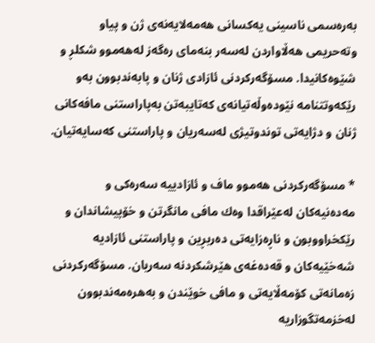به‌ره‌سمی ناسینی یه‌كسانی هه‌مه‌لایه‌نه‌ی ژن و پیاو وته‌حریمی هه‌ڵاواردن له‌سه‌ر بنه‌مای ره‌گه‌ز له‌هه‌موو شكلڕ و شێوه‌كانیدا. مسۆگه‌ركردنی ئازادی ژنان و پابه‌ندبوون به‌و رێكه‌وتتنامه‌ نێوده‌وڵه‌تیانه‌ی كه‌تایبه‌تن به‌پاراستنی مافه‌كانی ژنان و دژایه‌تی توندوتیژی له‌سه‌ریان و پاراستنی كه‌سایه‌تیان.

* مسۆگه‌ركردنی هه‌موو ماف و ئازادییه‌ سه‌ره‌كی و مه‌ده‌نیه‌كان له‌عێراقدا وه‌ك مافی مانگرتن و خۆپیشاندان و رێكخراووبون و ناڕه‌زایه‌تی ده‌ربڕین و پاراستنی ئازادیه‌ شه‌خێیه‌كان و قه‌ده‌غه‌ی هێرشكردنه‌ سه‌ریان. مسۆگه‌ركردنی زه‌مانه‌تی كۆمه‌ڵایه‌تی و مافی خوێندن و به‌هره‌مه‌ندبوون له‌خزمه‌تگوزاریه‌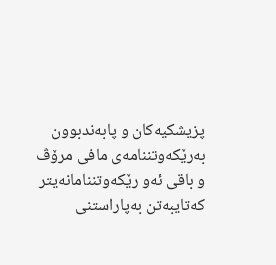پزیشكیه‌كان و پابه‌ندبوون به‌رێكه‌وتننامه‌ی مافی مرۆڤ و باقی ئه‌و رێكه‌وتننامانه‌یتر كه‌تایبه‌تن به‌پاراستنی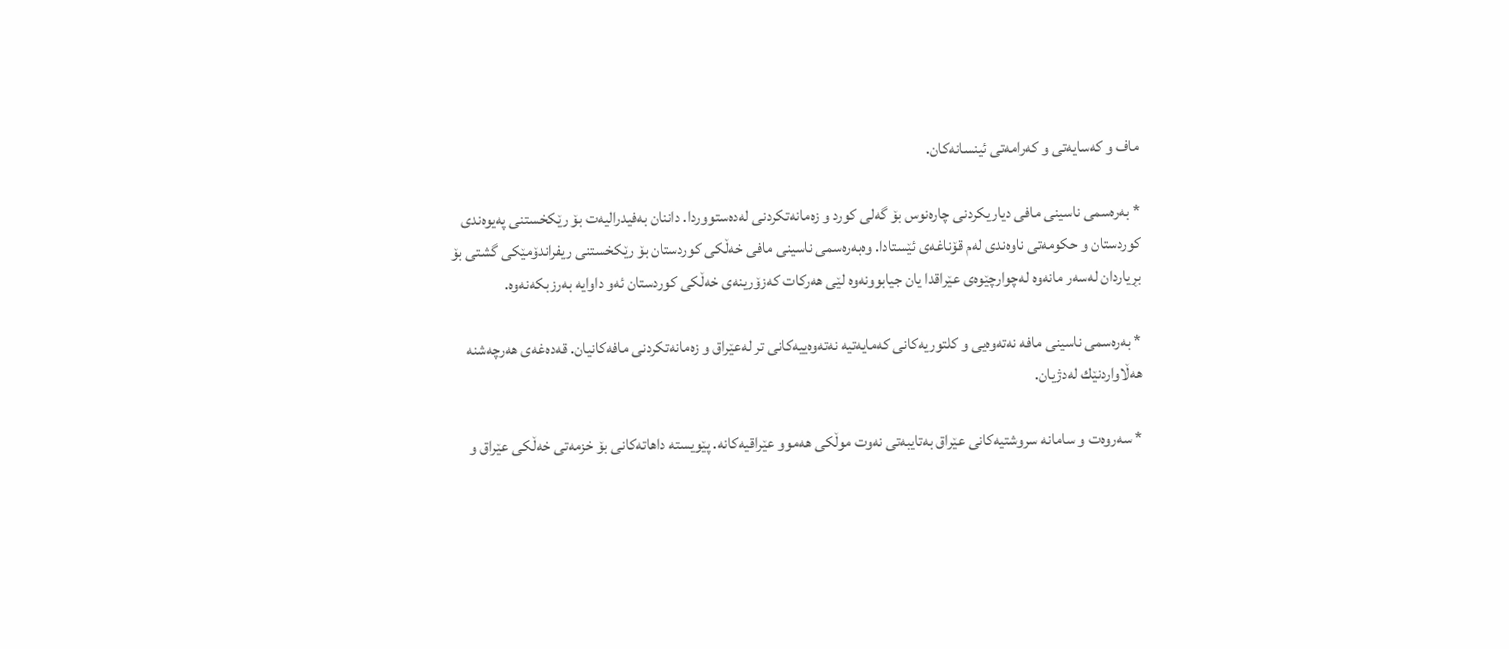ماف و كه‌سایه‌تی و كه‌رامه‌تی ئینسانه‌كان.

* به‌ره‌سمی ناسینی مافی دیاریكردنی چاره‌نوس بۆ گه‌لی كورد و زه‌مانه‌تكردنی له‌ده‌ستووردا. داننان به‌فیدرالیه‌ت بۆ رێكخستنی په‌یوه‌ندی كوردستان و حكومه‌تی ناوه‌ندی له‌م قۆناغه‌ی ئێستادا. وه‌به‌ره‌سمی ناسینی مافی خه‌ڵكی كوردستان بۆ رێكخستنی ریفراندۆمێكی گشتی بۆ بڕیاردان له‌سه‌ر مانه‌وه‌ له‌چوارچێوه‌ی عێراقدا یان جیابوونه‌وه‌ لێی هه‌ركات كه‌زۆرینه‌ی خه‌ڵكی كوردستان ئه‌و داوایه‌ به‌رزبكه‌نه‌وه‌.

* به‌ره‌سمی ناسینی مافه‌ نه‌ته‌وه‌یی و كلتوریه‌كانی كه‌مایه‌تیه‌ نه‌ته‌وه‌ییه‌كانی تر له‌عێراق و زه‌مانه‌تكردنی مافه‌كانیان. قه‌ده‌غه‌ی هه‌رچه‌شنه‌ هه‌ڵاواردنێك له‌دژیان.

* سه‌روه‌ت و سامانه‌ سروشتیه‌كانی عێراق به‌تایبه‌تی نه‌وت موڵكی هه‌موو عێراقیه‌كانه‌. پێویسته‌ داهاته‌كانی بۆ خزمه‌تی خه‌ڵكی عێراق و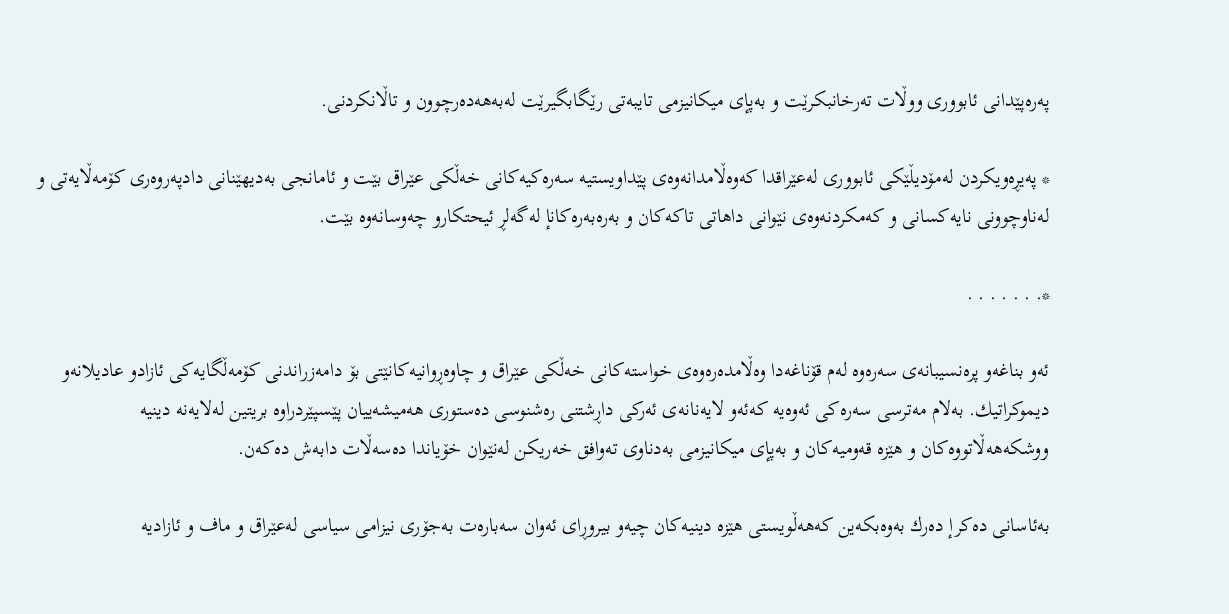په‌ره‌پێدانی ئابووری ووڵات ته‌رخانبكرێت و به‌پإی میكانیزمی تایبه‌تی رێگابگیرێت له‌به‌هه‌ده‌رچوون و تاڵانكردنی.

* په‌یڕه‌ویكردن له‌مۆدیڵێكی ئابووری له‌عێراقدا كه‌وه‌ڵامدانه‌وه‌ی پێداویستیه‌ سه‌ره‌كیه‌كانی خه‌ڵكی عێراق بێت و ئامانجی به‌دیهێنانی دادپه‌روه‌ری كۆمه‌ڵایه‌تی و له‌ناوچوونی نایه‌كسانی و كه‌مكردنه‌وه‌ی نێوانی داهاتی تاكه‌كان و به‌ره‌به‌ره‌كانإ له‌گه‌لڕ ئیحتكارو چه‌وسانه‌وه‌ بێت.

*. . . . . . .

ئه‌و بناغه‌و پره‌نسیبانه‌ی سه‌ره‌وه‌ له‌م قۆناغه‌دا وه‌ڵامده‌ره‌وه‌ی خواسته‌كانی خه‌ڵكی عێراق و چاوه‌ڕوانیه‌كانێتی بۆ دامه‌زراندنی كۆمه‌ڵگایه‌كی ئازادو عادیلانه‌و دیموكراتیك. به‌لام مه‌ترسی سه‌ره‌كی ئه‌وه‌یه‌ كه‌ئه‌و لایه‌نانه‌ی ئه‌ركی داڕشتنی ره‌شنوسی ده‌ستوری هه‌میشه‌ییان پێسپێردراوه‌ بریتین له‌لایه‌نه‌ دینیه‌ ووشكه‌هه‌ڵاتووه‌كان و هێزه‌ قه‌ومیه‌كان و به‌پإی میكانیزمی به‌دناوی ته‌وافق خه‌ریكن له‌نێوان خۆیاندا ده‌سه‌ڵات دابه‌ش ده‌كه‌ن.

به‌ئاسانی ده‌كرإ ده‌رك به‌وه‌بكه‌ین كه‌هه‌ڵویستی هێزه‌ دینیه‌كان چیه‌و بیروڕای ئه‌وان سه‌باره‌ت به‌جۆری نیزامی سیاسی له‌عێراق و ماف و ئازادیه‌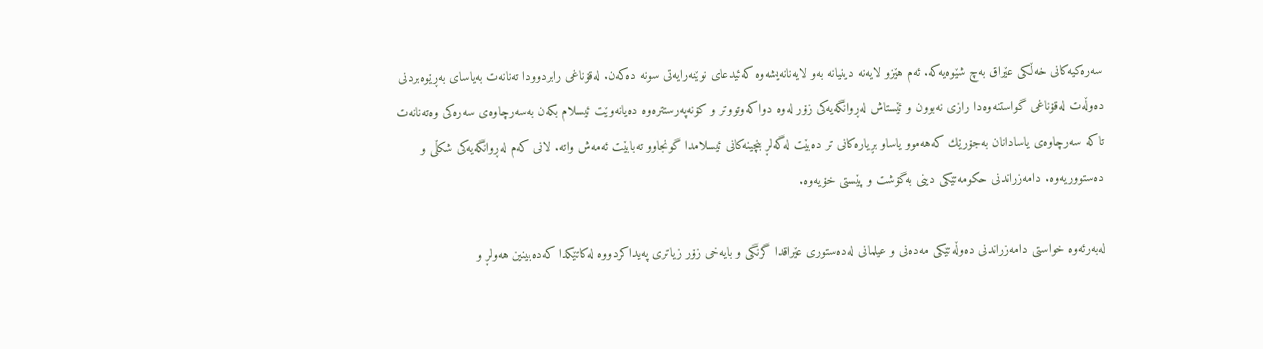سه‌ره‌كیه‌كانی خه‌ڵكی عێراق به‌چ شێوه‌یه‌كه‌. ئه‌م هێزو لایه‌نه‌ دینیانه‌ به‌و لایه‌نانه‌یشه‌وه‌ كه‌ئیدعای نوێنه‌رایه‌تی سونه‌ ده‌كه‌ن. له‌قۆناغی رابردوودا ته‌نانه‌ت به‌یاسای به‌ڕێوه‌بردنی ده‌وڵه‌ت له‌قۆناغی گواستنه‌وه‌دا رازی نه‌بوون و ئێستاش له‌ڕوانگه‌یه‌كی زۆر له‌وه‌ دواكه‌وتووتر و كۆنه‌په‌رستتره‌وه‌ ده‌یانه‌وێت ئیسلام بكه‌ن به‌سه‌رچاوه‌ی سه‌ره‌كی وه‌ته‌نانه‌ت تاكه‌ سه‌رچاوه‌ی یاسادانان به‌جۆرێك كه‌هه‌موو یاساو بڕیاره‌كانی تر ده‌بێت له‌گه‌لڕ بنچینه‌كانی ئیسلامدا گونجاوو ته‌بابێت ئه‌مه‌ش واته‌. لانی كه‌م له‌ڕوانگه‌یه‌كی شكڵی و ده‌ستووریه‌وه‌. دامه‌زراندنی حكومه‌تێكی دینی به‌گۆشت و پێستی خۆیه‌وه‌.

له‌به‌رئه‌وه‌ خواستی دامه‌زراندنی ده‌وڵه‌تێكی مه‌ده‌نی و عیلمانی له‌ده‌ستوری عێراقدا گرنگی و بایه‌خی زۆر زیاتری په‌یداكردووه‌ له‌كاتێكدا كه‌ده‌بینین هه‌ولڕ و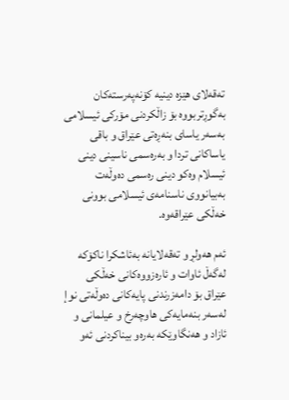ته‌قه‌لای هێزه‌ دینیه‌ كۆنه‌په‌رسته‌كان به‌گوڕتربووه‌ بۆ زاڵكردنی مۆركی ئیسلامی به‌سه‌ر یاسای بنه‌ڕه‌تی عێراق و باقی یاساكانی تردا و به‌ره‌سمی ناسینی دینی ئیسلام وه‌كو دینی ره‌سمی ده‌وڵه‌ت به‌بیانووی ناسنامه‌ی ئیسلامی بوونی خه‌ڵكی عێراقه‌وه‌.

ئه‌م هه‌ولڕ و ته‌قه‌لایانه‌ به‌ئاشكرا ناكۆكه‌ له‌گه‌ڵ ئاوات و ئاره‌زووه‌كانی خه‌ڵكی عێراق بۆ دامه‌زرندنی پایه‌كانی ده‌وڵه‌تی نوإ له‌سه‌ر بنه‌مایه‌كی هاوچه‌رخ و عیلمانی و ئازاد و هه‌نگاوێكه‌ به‌ره‌و بیناكردنی ئه‌و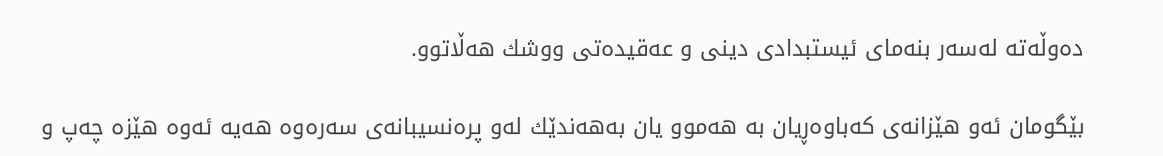ده‌وڵه‌ته‌ له‌سه‌ر بنه‌مای ئیستبدادی دینی و عه‌قیده‌تی ووشك هه‌ڵاتوو.

بێگومان ئه‌و هێزانه‌ی كه‌باوه‌ڕیان به‌ هه‌موو یان به‌هه‌ندێك له‌و پره‌نسیبانه‌ی سه‌ره‌وه‌ هه‌یه‌ ئه‌وه‌ هێزه‌ چه‌پ و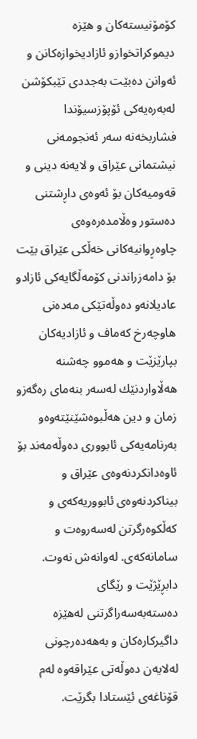كۆمۆنیسته‌كان و هێزه‌ دیموكراتخوازو ئازادیخوازه‌كانن و ئه‌وانن ده‌بێت به‌جددی تێبكۆشن له‌به‌ره‌یه‌كی ئۆپۆزسیۆندا فشاربخه‌نه‌ سه‌ر ئه‌نجومه‌نی نیشتمانی عێراق و لایه‌نه‌ دینی و قه‌ومیه‌كان بۆ ئه‌وه‌ی داڕشتنی ده‌ستور وه‌ڵامده‌ره‌وه‌ی چاوه‌ڕوانیه‌كانی خه‌ڵكی عێراق بێت بۆ دامه‌زراندنی كۆمه‌ڵگایه‌كی ئازادو عادیلانه‌و ده‌وڵه‌تێكی مه‌ده‌نی هاوچه‌رخ كه‌ماف و ئازادیه‌كان بپارێزێت و هه‌موو چه‌شنه‌ هه‌ڵاواردنێك له‌سه‌ر بنه‌مای ره‌گه‌زو زمان و دین هه‌ڵبوه‌شێنێته‌وه‌و به‌رنامه‌یه‌كی ئابووری ده‌وڵه‌مه‌ند بۆ ئاوه‌دانكردنه‌وه‌ی عێراق و بیناكردنه‌وه‌ی ئابووریه‌كه‌ی و كه‌ڵكوه‌رگرتن له‌سه‌روه‌ت و سامانه‌كه‌ی. له‌وانه‌ش نه‌وت. دابڕێژێت و رێگای ده‌سته‌به‌سه‌راگرتنی له‌هێزه‌ داگیركاره‌كان و به‌هه‌ده‌رچونی له‌لایه‌ن ده‌وڵه‌تی عێراقه‌وه‌ له‌م قۆناغه‌ی ئێستادا بگرێت.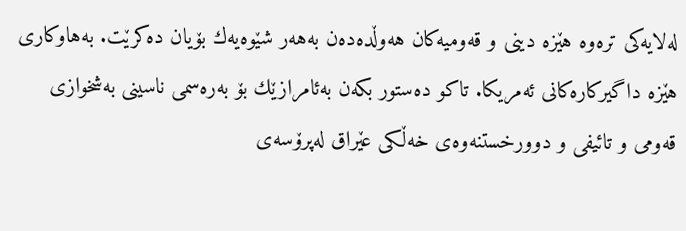له‌لایه‌كی تره‌وه‌ هێزه‌ دینی و قه‌ومیه‌كان هه‌وڵده‌ده‌ن به‌هه‌ر شێوه‌یه‌ك بۆیان ده‌كرێت. به‌هاوكاری هێزه‌ داگیركاره‌كانی ئه‌مریكا. تاكو ده‌ستور بكه‌ن به‌ئامرازێك بۆ به‌ره‌سمی ناسینی به‌شخوازی قه‌ومی و تائیفی و دوورخستنه‌وه‌ی خه‌ڵكی عێراق له‌پرۆسه‌ی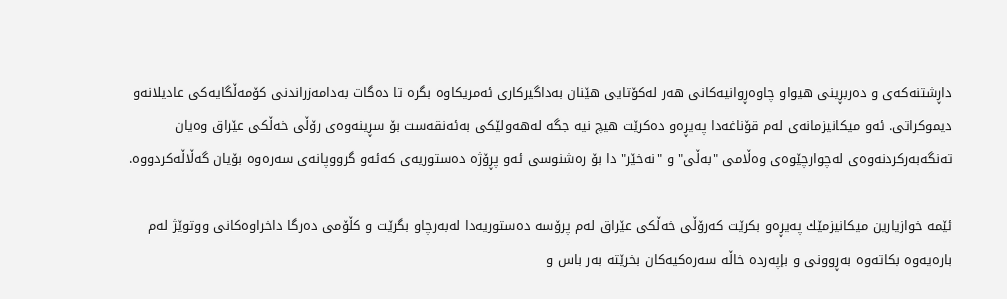داڕشتنه‌كه‌ی و ده‌ربڕینی هیواو چاوه‌ڕوانیه‌كانی هه‌ر له‌كۆتایی هێنان به‌داگیركاری ئه‌مریكاوه‌ بگره‌ تا ده‌گات به‌دامه‌زراندنی كۆمه‌ڵگایه‌كی عادیلانه‌و دیموكراتی. ئه‌و میكانیزمانه‌ی له‌م قۆناغه‌دا په‌یڕه‌و ده‌كرێت هیچ نیه‌ جگه‌ له‌هه‌ولێكی به‌ئه‌نقه‌ست بۆ سڕینه‌وه‌ی رۆڵی خه‌ڵكی عێراق وه‌یان ته‌نگه‌به‌ركردنه‌وه‌ی له‌چوارچێوه‌ی وه‌ڵامی "به‌ڵی" و "نه‌خێر" دا بۆ ره‌شنوسی ئه‌و پڕۆژه‌ ده‌ستوریه‌ی كه‌ئه‌و گرووپانه‌ی سه‌ره‌وه‌ بۆیان گه‌ڵاڵه‌كردووه‌.

ئێمه‌ خوازیارین میكانیزمێك په‌یڕه‌و بكرێت كه‌رۆڵی خه‌ڵكی عێراق له‌م پرۆسه‌ ده‌ستوریه‌دا له‌به‌رچاو بگرێت و كڵۆمی ده‌رگا داخراوه‌كانی ووتوێژ له‌م باره‌یه‌وه‌ بكاته‌وه‌ به‌ڕوونی و بإپه‌رده‌ خاڵه‌ سه‌ره‌كیه‌كان بخرێته‌ به‌ر باس و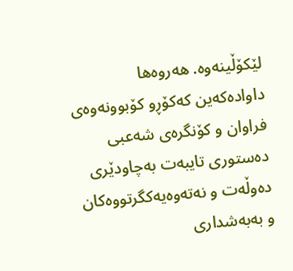لێكۆڵینه‌وه‌. هه‌روه‌ها داواده‌كه‌ین كه‌كۆڕو كۆبوونه‌وه‌ی فراوان و كۆنگره‌ی شه‌عبی ده‌ستوری تایبه‌ت به‌چاودێری ده‌وڵه‌ت و نه‌ته‌وه‌یه‌كگرتووه‌كان و به‌به‌شداری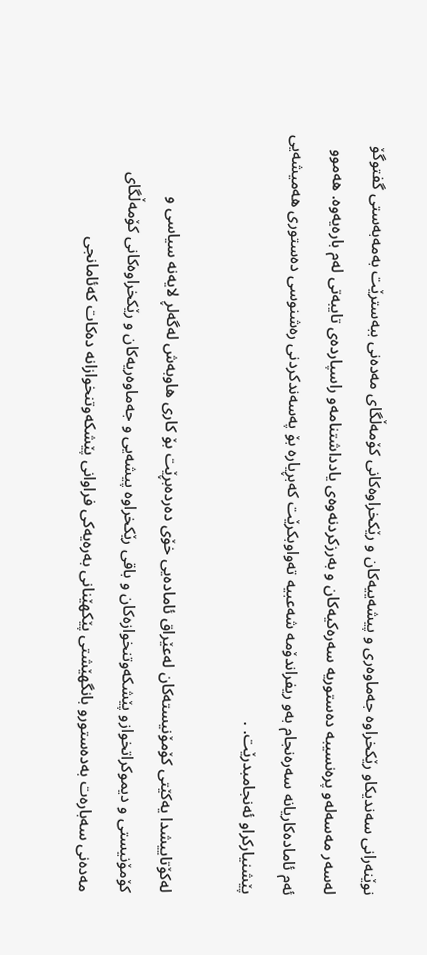نوێنه‌رانی سه‌ندیكاو رێكخراوه‌ جه‌ماوه‌ری و پیشه‌ییه‌كان و رێكخراوه‌كانی كۆمه‌ڵگای مه‌ده‌نی ببه‌سترێت به‌مه‌به‌ستی گفتوگۆ له‌سه‌ر مه‌سه‌له‌و پره‌نسیبه‌ ده‌ستوریه‌ سه‌ره‌كیه‌كان و به‌رزكردنه‌وه‌ی یادداشتنامه‌و راسپارده‌ی تایبه‌تی له‌م باره‌یه‌وه‌. هه‌موو ئه‌م ئاماده‌كاریانه‌ سه‌ره‌نجام به‌و ریفراندۆمه‌ شه‌عبیه‌ ته‌واوبكرێت كه‌بڕیاره‌ بۆ په‌سه‌ندكردنی ره‌شنوسی ده‌ستوری هه‌میشه‌یی پێشنیاركراو ئه‌نجامبدرێت. .

له‌كۆتاییشدا یه‌كێتی كۆمۆنیسته‌كان له‌عێراق ئاماده‌یی خۆی ده‌رده‌بڕێت بۆ كاری هاوبه‌ش له‌گه‌لڕ لایه‌نه‌ سیاسی و كۆمۆنیستی و دیموكراتخوازو پێشكه‌وتنخوازه‌كان و باقی رێكخراوه‌ پیشه‌یی و جه‌ماوه‌ریه‌كان و رێكخراوه‌كانی كۆمه‌ڵگای مه‌ده‌نی سه‌باره‌ت به‌ده‌ستورو بانگهێشتی پێكهێنانی به‌ره‌یه‌كی فراوانی پێشكه‌وتنخوازانه‌ ده‌كات كه‌ئامانجی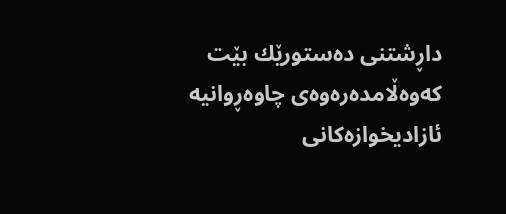داڕشتنی ده‌ستورێك بێت كه‌وه‌ڵامده‌ره‌وه‌ی چاوه‌ڕوانیه‌ ئازادیخوازه‌كانی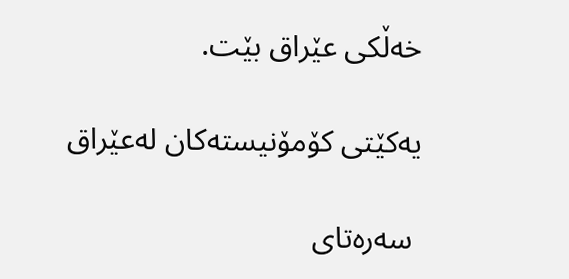خه‌ڵكی عێراق بێت.

یه‌كێتی كۆمۆنیسته‌كان له‌عێراق

 سه‌ره‌تای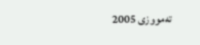ته‌مووزی 2005